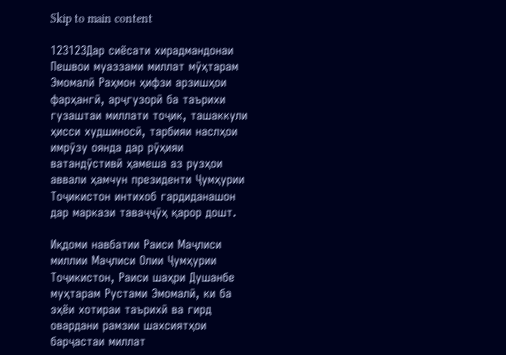Skip to main content

123123Дар сиёсати хирадмандонаи Пешвои муаззами миллат мӯҳтарам Эмомалӣ Раҳмон ҳифзи арзишҳои фарҳангӣ, арҷгузорӣ ба таърихи гузаштаи миллати тоҷик, ташаккули ҳисси худшиносӣ, тарбияи наслҳои имрӯзу оянда дар рӯҳияи ватандӯстивӣ ҳамеша аз рузҳои аввали ҳамчун президенти Ҷумҳурии Тоҷикистон интихоб гардиданашон дар маркази таваҷҷӯҳ қарор дошт.

Иқдоми навбатии Раиси Маҷлиси миллии Маҷлиси Олии Ҷумҳурии Тоҷикистон, Раиси шаҳри Душанбе муҳтарам Рустами Эмомалӣ, ки ба эҳёи хотираи таърихӣ ва гирд овардани рамзии шахсиятҳои барҷастаи миллат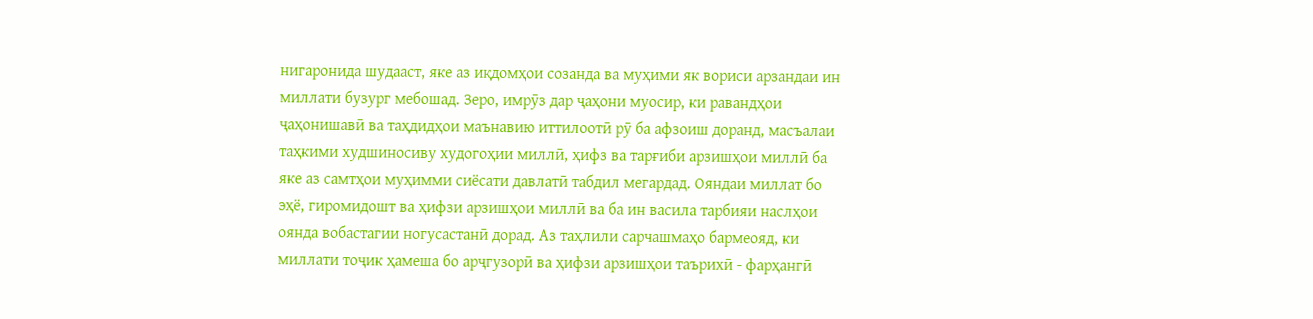нигаронида шудааст, яке аз иқдомҳои созанда ва муҳими як вориси арзандаи ин миллати бузург мебошад. Зеро, имрӯз дар ҷаҳони муосир, ки равандҳои ҷаҳонишавӣ ва таҳдидҳои маънавию иттилоотӣ рӯ ба афзоиш доранд, масъалаи таҳкими худшиносиву худогоҳии миллӣ, ҳифз ва тарғиби арзишҳои миллӣ ба яке аз самтҳои муҳимми сиёсати давлатӣ табдил мегардад. Ояндаи миллат бо эҳё, гиромидошт ва ҳифзи арзишҳои миллӣ ва ба ин васила тарбияи наслҳои оянда вобастагии ногусастанӣ дорад. Аз таҳлили сарчашмаҳо бармеояд, ки миллати тоҷик ҳамеша бо арҷгузорӣ ва ҳифзи арзишҳои таърихӣ - фарҳангӣ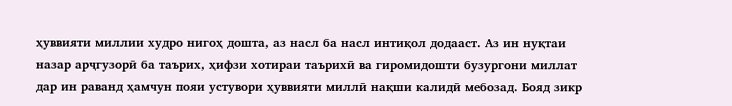ҳуввияти миллии худро нигоҳ дошта, аз насл ба насл интиқол додааст. Аз ин нуқтаи назар арҷгузорӣ ба таърих, ҳифзи хотираи таърихӣ ва гиромидошти бузургони миллат дар ин раванд ҳамчун пояи устувори ҳуввияти миллӣ нақши калидӣ мебозад. Бояд зикр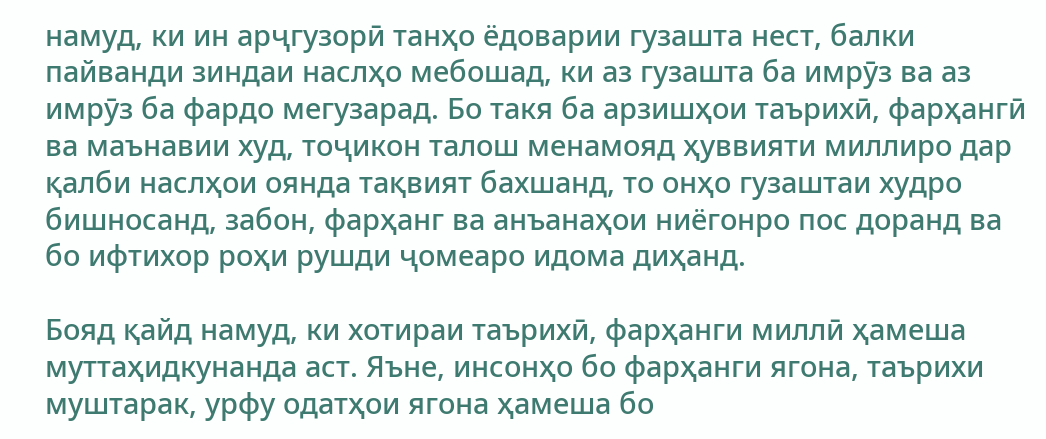намуд, ки ин арҷгузорӣ танҳо ёдоварии гузашта нест, балки пайванди зиндаи наслҳо мебошад, ки аз гузашта ба имрӯз ва аз имрӯз ба фардо мегузарад. Бо такя ба арзишҳои таърихӣ, фарҳангӣ ва маънавии худ, тоҷикон талош менамояд ҳуввияти миллиро дар қалби наслҳои оянда тақвият бахшанд, то онҳо гузаштаи худро бишносанд, забон, фарҳанг ва анъанаҳои ниёгонро пос доранд ва бо ифтихор роҳи рушди ҷомеаро идома диҳанд.

Бояд қайд намуд, ки хотираи таърихӣ, фарҳанги миллӣ ҳамеша муттаҳидкунанда аст. Яъне, инсонҳо бо фарҳанги ягона, таърихи муштарак, урфу одатҳои ягона ҳамеша бо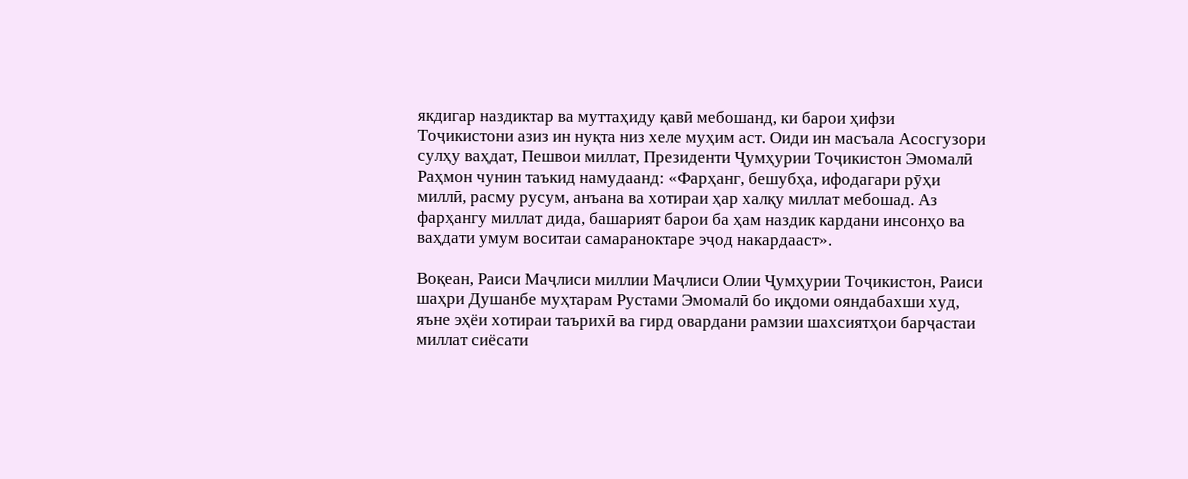якдигар наздиктар ва муттаҳиду қавӣ мебошанд, ки барои ҳифзи Тоҷикистони азиз ин нуқта низ хеле муҳим аст. Оиди ин масъала Асосгузори сулҳу ваҳдат, Пешвои миллат, Президенти Ҷумҳурии Тоҷикистон Эмомалӣ Раҳмон чунин таъкид намудаанд: «Фарҳанг, бешубҳа, ифодагари рӯҳи миллӣ, расму русум, анъана ва хотираи ҳар халқу миллат мебошад. Аз фарҳангу миллат дида, башарият барои ба ҳам наздик кардани инсонҳо ва ваҳдати умум воситаи самараноктаре эҷод накардааст».

Воқеан, Раиси Маҷлиси миллии Маҷлиси Олии Ҷумҳурии Тоҷикистон, Раиси шаҳри Душанбе муҳтарам Рустами Эмомалӣ бо иқдоми ояндабахши худ, яъне эҳёи хотираи таърихӣ ва гирд овардани рамзии шахсиятҳои барҷастаи миллат сиёсати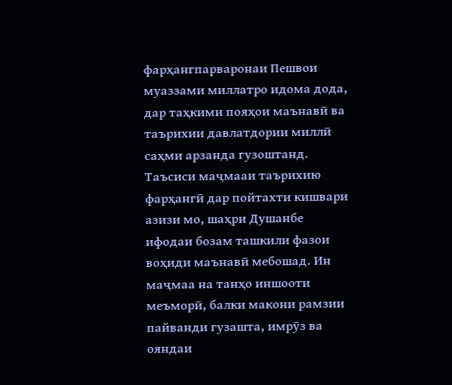фарҳангпарваронаи Пешвои муаззами миллатро идома дода, дар таҳкими пояҳои маънавӣ ва таърихии давлатдории миллӣ саҳми арзанда гузоштанд. Таъсиси маҷмааи таърихию фарҳангӣ дар пойтахти кишвари азизи мо, шаҳри Душанбе ифодаи бозам ташкили фазои воҳиди маънавӣ мебошад. Ин маҷмаа на танҳо иншооти меъморӣ, балки макони рамзии пайванди гузашта, имрӯз ва ояндаи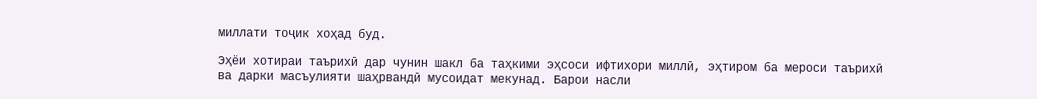миллати тоҷик хоҳад буд.

Эҳёи хотираи таърихӣ дар чунин шакл ба таҳкими эҳсоси ифтихори миллӣ, эҳтиром ба мероси таърихӣ ва дарки масъулияти шаҳрвандӣ мусоидат мекунад. Барои насли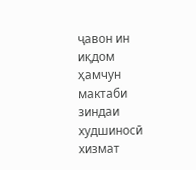ҷавон ин иқдом ҳамчун мактаби зиндаи худшиносӣ хизмат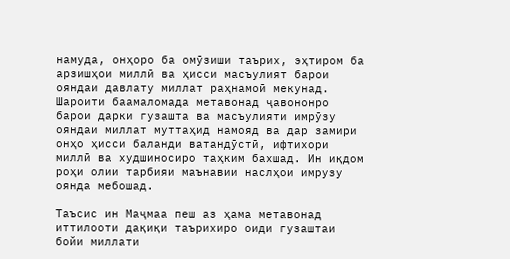намуда, онҳоро ба омӯзиши таърих, эҳтиром ба арзишҳои миллӣ ва ҳисси масъулият барои ояндаи давлату миллат раҳнамоӣ мекунад. Шароити баамаломада метавонад ҷавононро барои дарки гузашта ва масъулияти имрӯзу ояндаи миллат муттаҳид намояд ва дар замири онҳо ҳисси баланди ватандӯстӣ, ифтихори миллӣ ва худшиносиро таҳким бахшад. Ин иқдом роҳи олии тарбияи маънавии наслҳои имрузу оянда мебошад.

Таъсис ин Маҷмаа пеш аз ҳама метавонад иттилооти дақиқи таърихиро оиди гузаштаи бойи миллати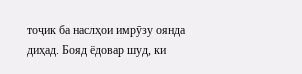тоҷик ба наслҳои имрӯзу оянда диҳад. Бояд ёдовар шуд, ки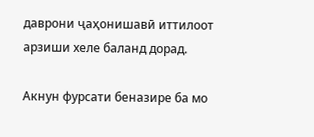даврони ҷаҳонишавӣ иттилоот арзиши хеле баланд дорад.

Акнун фурсати беназире ба мо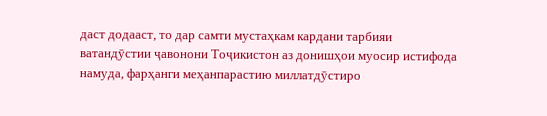даст додааст, то дар самти мустаҳкам кардани тарбияи ватандӯстии ҷавонони Тоҷикистон аз донишҳои муосир истифода намуда, фарҳанги меҳанпарастию миллатдӯстиро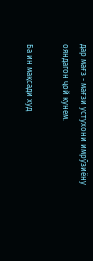дар мағз - мағзи устухони имрӯзиёну ояндагон ҷой кунем.

Ба ин мақсади худ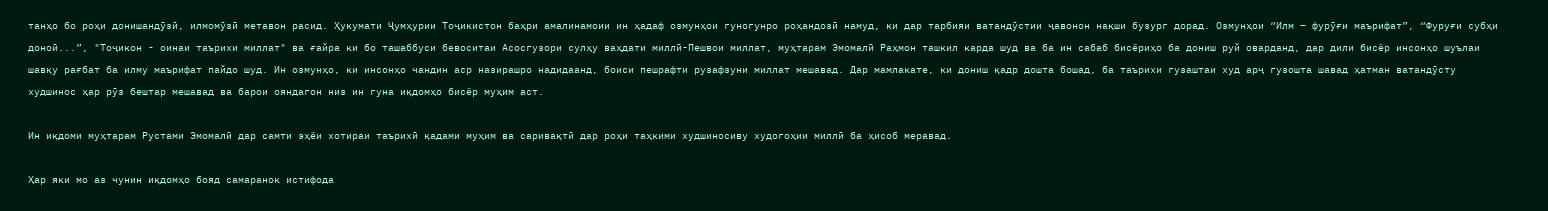танҳо бо роҳи донишандӯзӣ, илмомӯзӣ метавон расид. Ҳукумати Ҷумҳурии Тоҷикистон баҳри амалинамоии ин ҳадаф озмунҳои гуногунро роҳандозӣ намуд, ки дар тарбияи ватандӯстии ҷавонон нақши бузург дорад. Озмунҳои “Илм – фурӯғи маърифат”, “Фуруғи субҳи доноӣ...”, "Тоҷикон - оинаи таърихи миллат" ва ғайра ки бо ташаббуси бевоситаи Асосгузори сулҳу ваҳдати миллӣ-Пешвои миллат, муҳтарам Эмомалӣ Раҳмон ташкил карда шуд ва ба ин сабаб бисёриҳо ба дониш руй оварданд, дар дили бисёр инсонҳо шуълаи шавқу рағбат ба илму маърифат пайдо шуд. Ин озмунҳо, ки инсонҳо чандин аср назирашро надидаанд, боиси пешрафти рузафзуни миллат мешавад. Дар мамлакате, ки дониш қадр дошта бошад, ба таърихи гузаштаи худ арҷ гузошта шавад ҳатман ватандӯсту худшинос ҳар рӯз бештар мешавад ва барои ояндагон низ ин гуна иқдомҳо бисёр муҳим аст.

Ин иқдоми муҳтарам Рустами Эмомалӣ дар самти эҳёи хотираи таърихӣ қадами муҳим ва саривақтӣ дар роҳи таҳкими худшиносиву худогоҳии миллӣ ба ҳисоб меравад.

Ҳар яки мо аз чунин иқдомҳо бояд самаранок истифода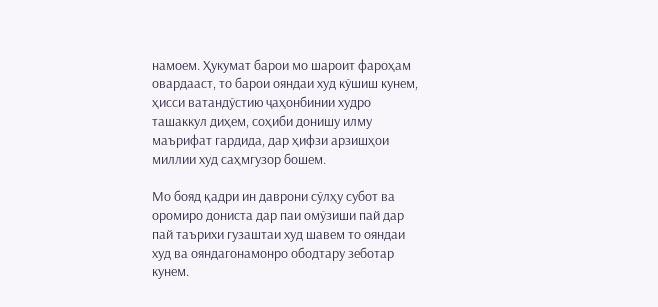намоем. Ҳукумат барои мо шароит фароҳам овардааст, то барои ояндаи худ кӯшиш кунем, ҳисси ватандӯстию ҷаҳонбинии худро ташаккул диҳем, соҳиби донишу илму маърифат гардида, дар ҳифзи арзишҳои миллии худ саҳмгузор бошем.

Мо бояд қадри ин даврони сӯлҳу субот ва оромиро дониста дар паи омӯзиши пай дар пай таърихи гузаштаи худ шавем то ояндаи худ ва ояндагонамонро ободтару зеботар кунем.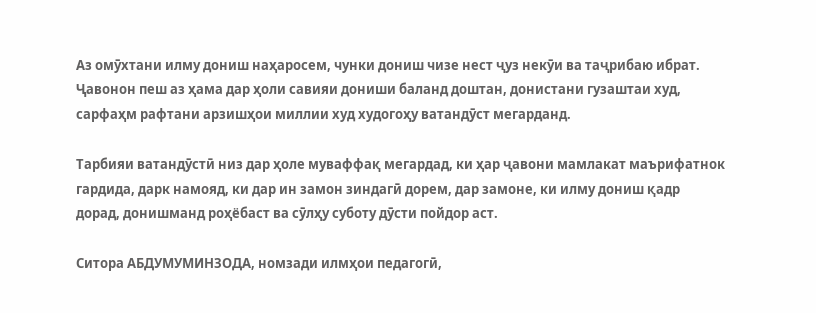Аз омӯхтани илму дониш наҳаросем, чунки дониш чизе нест ҷуз некӯи ва таҷрибаю ибрат. Ҷавонон пеш аз ҳама дар ҳоли савияи дониши баланд доштан, донистани гузаштаи худ, сарфаҳм рафтани арзишҳои миллии худ худогоҳу ватандӯст мегарданд.

Тарбияи ватандӯстӣ низ дар ҳоле муваффақ мегардад, ки ҳар ҷавони мамлакат маърифатнок гардида, дарк намояд, ки дар ин замон зиндагӣ дорем, дар замоне, ки илму дониш қадр дорад, донишманд роҳёбаст ва сӯлҳу суботу дӯсти пойдор аст.

Ситора АБДУМУМИНЗОДА, номзади илмҳои педагогӣ,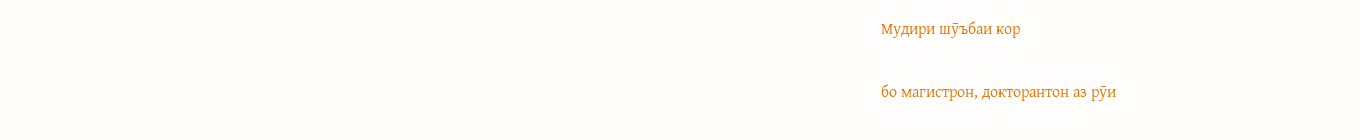Мудири шӯъбаи кор

бо магистрон, докторантон аз рӯи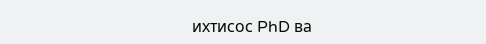ихтисос PhD ва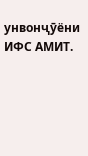унвонҷӯёни ИФС АМИТ.